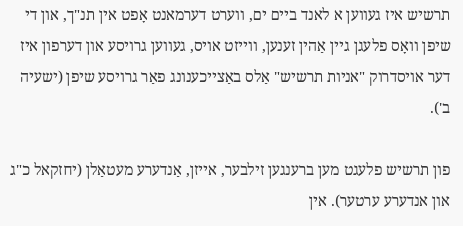תרשיש איז געווען א לאנד ביים ים, ווערט דערמאנט אָפט אין תנ"ך, און די שיפן וואָס פלעגן גיין אַהין זענען, ווייזט אויס, געווען גרויסע און דערפון איז דער אויסדרוק "אניות תרשיש" אַלס באַצייכענונג פאַר גרויסע שיפן (ישעיה ב').

פון תרשיש פלעגט מען ברענגען זילבער, אייזן, אַנדערע מעטאַלן (יחזקאל כ"ג און אנדערע ערטער). אין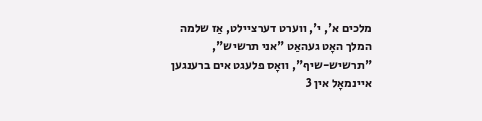מלכים א', י', ווערט דערציילט, אַז שלמה המלך האָט געהאַט "אני תרשיש", "תרשיש-שיף", וואָס פלעגט אים ברענגען איינמאָל אין 3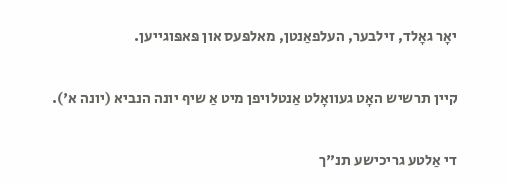יאָר גאָלד, זילבער, העלפאַנטן, מאלפּעס און פּאפּוגייען.

קיין תרשיש האָט געוואָלט אַנטלויפן מיט אַ שיף יונה הנביא (יונה א').

די אַלטע גריכישע תנ"ך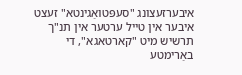איבערזעצונג "סעפּטואַגינטא" זעצט איבער אין טייל ערטער אין תנ"ך תרשיש מיט "קארטאגא", די באַרימטע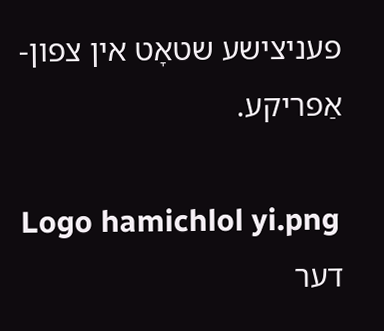פעניצישע שטאָט אין צפון-אַפריקע.

Logo hamichlol yi.png
דער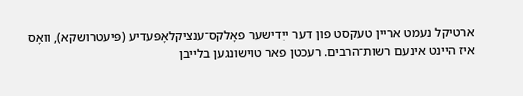ארטיקל נעמט אריין טעקסט פון דער ייִדישער פאָלקס־ענציקלאָפּעדיע (פּיעטרושקא), וואָס איז היינט אינעם רשות־הרבים. רעכטן פאר טוישונגען בלייבן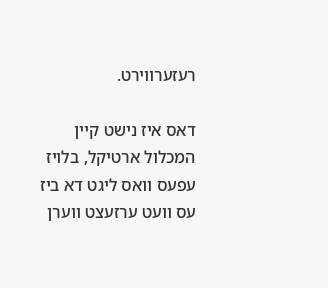רעזערווירט.

דאס איז נישט קיין המכלול ארטיקל, בלויז עפעס וואס ליגט דא ביז עס וועט ערזעצט ווערן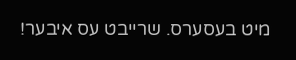מיט בעסערס. שרייבט עס איבער!